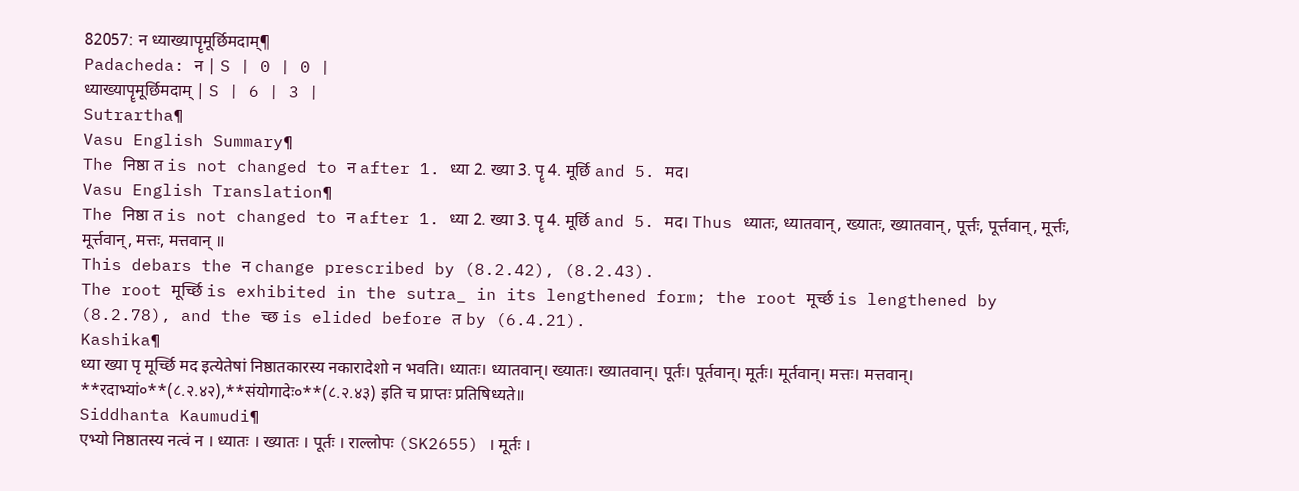82057: न ध्याख्यापॄमूर्छिमदाम्¶
Padacheda: न | S | 0 | 0 |
ध्याख्यापॄमूर्छिमदाम् | S | 6 | 3 |
Sutrartha¶
Vasu English Summary¶
The निष्ठा त is not changed to न after 1. ध्या 2. ख्या 3. पॄ 4. मूर्छि and 5. मद।
Vasu English Translation¶
The निष्ठा त is not changed to न after 1. ध्या 2. ख्या 3. पॄ 4. मूर्छि and 5. मद। Thus ध्यातः, ध्यातवान्, ख्यातः, ख्यातवान्, पूर्त्तः, पूर्त्तवान्, मूर्त्तः, मूर्त्तवान्, मत्तः, मत्तवान् ॥
This debars the न change prescribed by (8.2.42), (8.2.43).
The root मूर्च्छि is exhibited in the sutra_ in its lengthened form; the root मूर्च्छ is lengthened by (8.2.78), and the च्छ is elided before त by (6.4.21).
Kashika¶
ध्या ख्या पृ मूर्च्छि मद इत्येतेषां निष्ठातकारस्य नकारादेशो न भवति। ध्यातः। ध्यातवान्। ख्यातः। ख्यातवान्। पूर्तः। पूर्तवान्। मूर्तः। मूर्तवान्। मत्तः। मत्तवान्। **रदाभ्यां०**(८.२.४२),**संयोगादेः०**(८.२.४३) इति च प्राप्तः प्रतिषिध्यते॥
Siddhanta Kaumudi¶
एभ्यो निष्ठातस्य नत्वं न । ध्यातः । ख्यातः । पूर्तः । राल्लोपः (SK2655) । मूर्तः ।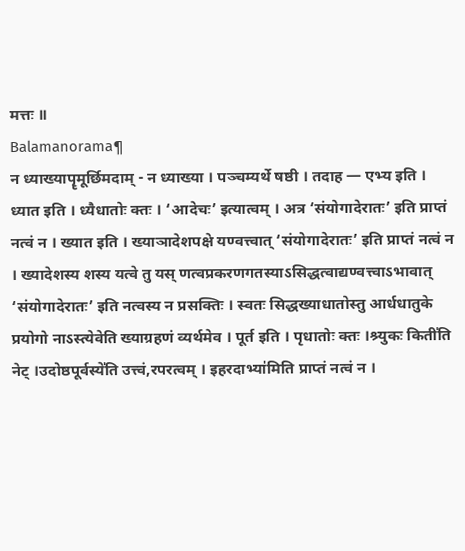मत्तः ॥
Balamanorama¶
न ध्याख्यापॄमूर्छिमदाम् - न ध्याख्या । पञ्चम्यर्थे षष्ठी । तदाह — एभ्य इति । ध्यात इति । ध्यैधातोः क्तः । ‘आदेचः’ इत्यात्वम् । अत्र ‘संयोगादेरातः’ इति प्राप्तं नत्वं न । ख्यात इति । ख्याञादेशपक्षे यण्वत्त्वात् ‘संयोगादेरातः’ इति प्राप्तं नत्वं न । ख्यादेशस्य शस्य यत्वे तु यस् णत्वप्रकरणगतस्याऽसिद्धत्वाद्यण्वत्त्वाऽभावात् ‘संयोगादेरातः’ इति नत्वस्य न प्रसक्तिः । स्वतः सिद्धख्याधातोस्तु आर्धधातुके प्रयोगो नाऽस्त्येवेति ख्याग्रहणं व्यर्थमेव । पूर्त इति । पृधातोः क्तः ।श्र्युकः किती॑ति नेट् ।उदोष्ठपूर्वस्ये॑ति उत्त्वं,रपरत्वम् । इहरदाभ्या॑मिति प्राप्तं नत्वं न ।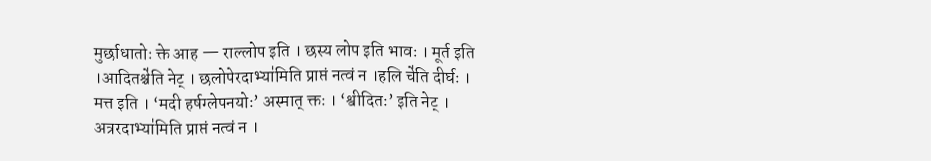मुर्छाधातोः क्ते आह — राल्लोप इति । छस्य लोप इति भावः । मूर्त इति ।आदितश्चे॑ति नेट् । छलोपेरदाभ्या॑मिति प्राप्तं नत्वं न ।हलि चे॑ति दीर्घः । मत्त इति । ‘मदी हर्षग्लेपनयोः’ अस्मात् क्तः । ‘श्वीदितः’ इति नेट् । अत्ररदाभ्या॑मिति प्राप्तं नत्वं न ।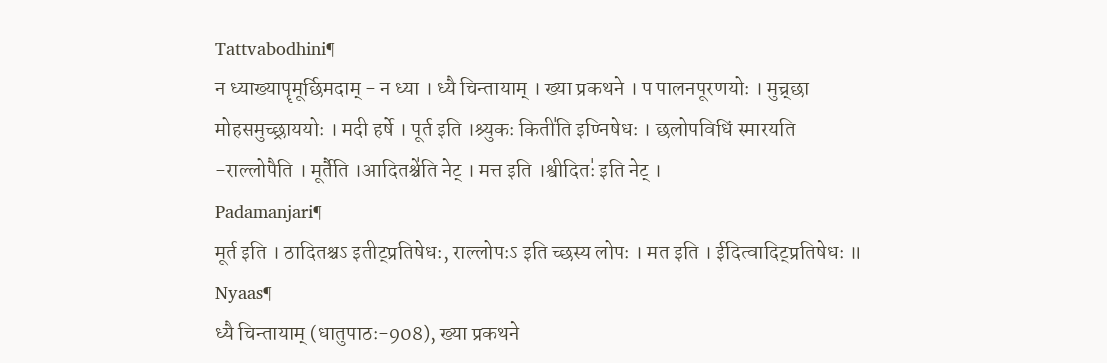Tattvabodhini¶
न ध्याख्यापॄमूर्छिमदाम् - न ध्या । ध्यै चिन्तायाम् । ख्या प्रकथने । प पालनपूरणयोः । मुच्र्छा मोहसमुच्छ्राययोः । मदी हर्षे । पूर्त इति ।श्र्युकः किती॑ति इण्निषेधः । छलोपविधिं स्मारयति -राल्लोपैति । मूर्तैति ।आदितश्चे॑ति नेट् । मत्त इति ।श्वीदितः॑ इति नेट् ।
Padamanjari¶
मूर्त इति । ठादितश्चऽ इतीट्प्रतिषेधः, राल्लोपःऽ इति च्छस्य लोपः । मत इति । ईदित्वादिट्प्रतिषेधः ॥
Nyaas¶
ध्यै चिन्तायाम् (धातुपाठः-908), ख्या प्रकथने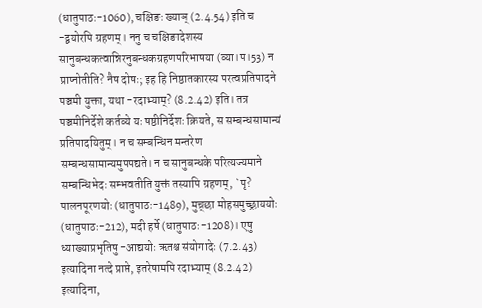(धातुपाठः-1060), चक्षिङः ख्याञ् (2.4.54) इति च -द्वयोरपि ग्रहणम्। ननु च चक्षिङादेशस्य सानुबन्धकत्वान्निरनुबन्धकग्रहणपरिभाषया (व्या।प।53) न प्राप्नोतीति? नैष दोषः; इह हि निष्ठातकारस्य परत्वप्रतिपादने पञ्चमी युक्ता, यथा -रदाभ्याम्? (8.2.42) इति। तत्र पञ्चमीनिर्देशे कर्तव्ये यः षष्ठीनिर्देशः क्रियते, स सम्बन्धसामान्यं प्रतिपादयितुम्। न च सम्बन्धिन मन्तरेण सम्बन्धसामान्यमुपपद्यते। न च सानुबन्धके परित्यज्यमाने सम्बन्धिभेदः सम्भवतीति युक्तं तस्यापि ग्रहणम्, `पृ? पालनपूरणयोः (धातुपाठः-1489), मुच्र्छा मोहसमुच्छ्राययोः (धातुपाठः-212), मदी हर्षे (धातुपाठः-1208)। एषु ध्याख्याप्रभृतिषु -आद्ययोः ऋतश्च संयोगादेः (7.2.43) इत्यादिना नत्दे प्राप्ते, इतरेषामपि रदाभ्याम् (8.2.42) इत्यादिना,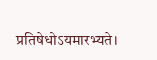प्रतिषेधोऽयमारभ्यते।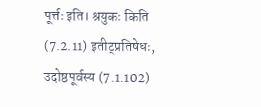पूर्त्तः इति। श्रयुकः किति (7.2.11) इतीट्प्रतिषेधः, उदोष्ठपूर्वस्य (7.1.102)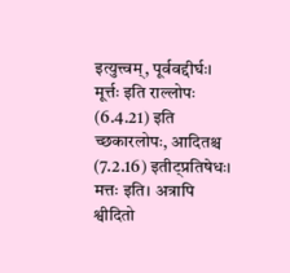इत्युत्त्वम्, पूर्ववद्दीर्घः। मूर्त्तः इति राल्लोपः (6.4.21) इति च्छकारलोपः, आदितश्च (7.2.16) इतीट्प्रतिषेधः। मत्तः इति। अत्रापि श्वीदितो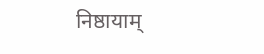निष्ठायाम्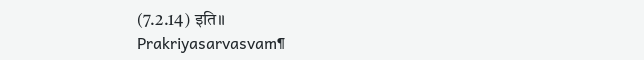(7.2.14) इति॥
Prakriyasarvasvam¶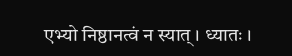एभ्यो निष्ठानत्वं न स्यात् । ध्यातः ।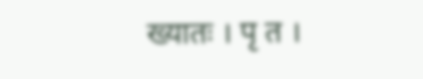ख्यातः । पृ त ।